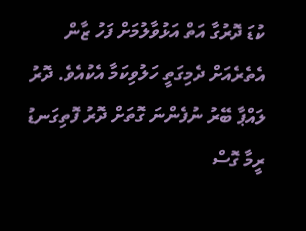ކުޑަ ދޮރުގާ އަތް އަޅުވާލުމަށް ފަހު ޒާން އެތެރެއަށް ދެމިގަތީ ހަލުވިކަމާ އެކުއެވެ. ދޮރު ލައްޕާ ބޭރު ނުފެންނަ ގޮތަށް ދޮރު ފޮތިގަނޑު ރީމާ ގޮސް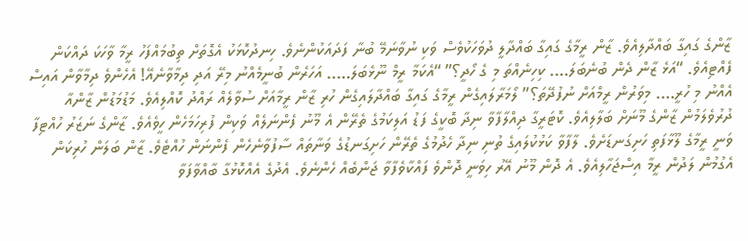ޒާންގެ ގައިގާ ބައްދާލިއެވެ. ޒާން ރީމާގެ ގައިގާ ބައްދާލީ ދުވަހަކުވެސް ވަކި ނުވާނަމޭ ބުނާ ފަދައަކުންނެވެ. ހިނދުކޮޅަކު އެގޮތަށް ތިބުމައްފަހު ރީމާ ވާހަކަ ދައްކަން ފެއްޓިއެވެ. “އަޅެ ޒާން ދެން ބުނެބަލަ…. ކިހިނެއްތަ މި ގެ ހޯދީ؟” “އެކަމާ ރީމް ނޫޅެބަލަ….. އަހަރެން ބުނީމެއްނު މިރޭ އަދި ދިމާވާނެއޭ! އެހެންވެ ދިމާވާން އައިސް އެއްނު މި ހުރީ…. މިވަރުން ރީމްއަށް ނުފުދޭތަ؟” ލޯމަރާލައިގެން ރީމާގެ ގައިގާ ބައްދާލައިގެން ހުރި ޒާން ރީމާއަށް ސުވާލެއް ރައްދު ކޮއްލިއެވެ. މަޑުމަޑުން ޒާންއާ ދުރުވެލަމުން ޒާންގެ މޫނަށް ބަލާލިއެވެ. ކޮޓަރީގާ ދިއްލާފާވާ ނިދާ ބޮކީގެ ފަޑު އަލިކަމުގެ ތެރޭން އެ މޫނު ފެންނަލެއް ވަކިން ފުރިހަމަހެން ހީވެއެވެ. ޒާންގެ ނަޒަރު ހުއްޓިފާ ވަނީ ރީމާގެ ލޫޅާފަތި ހަށިގަނޑަށެވެ. ލާފާވާ ކަޅުކުލައިގެ ތުނި ނިދާ ހެދުމުގެ ތެރޭން ހަށިގަނޑުގެ ވަނާތައް ސާފުވާނެހެން ފެންނަން ހުއްޓެވެ. ޒާން ބަލަން ހުރިކަން އެގުމުން ލަދުން ރީމާ އިސްޖަހާލިއެވެ. އެ ދޮން މޫނު އޭރު ހިވަނީ ދޮންވެ ފައްކާވެފާވާ ޖަންބެއް ހެންނެވެ. އެދުގެ އެއްކޮޅުގާ ބާއްވާފަވާ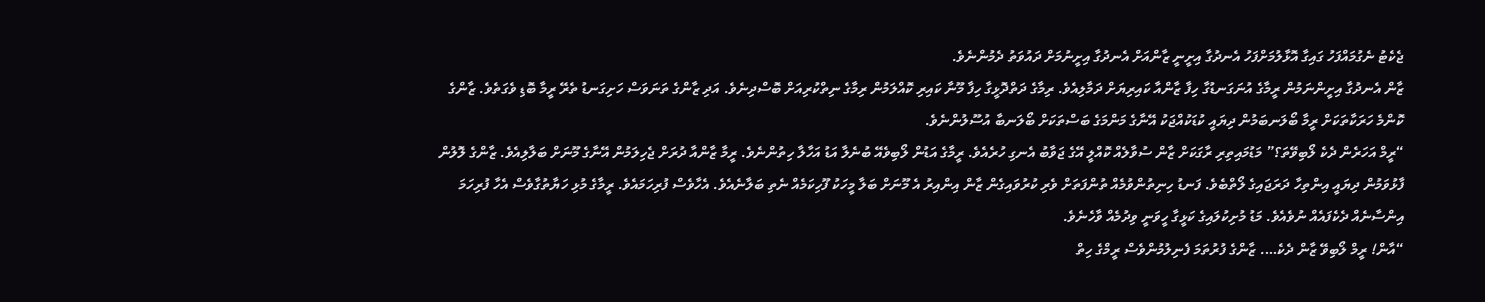ޖެކެޓު ނެގުމައްފަހު ގައިގާ އޮޅާލުމަށްފަހު އެނދުގާ އިށީނީ ޒާންއަށް އެނދުގާ އިށީނުމަށް ދައުވަތު ދެމުންނެވެ.
ޒާން އެނދުގާ އިށީންނަމުން ރީމާގެ އުނަގަނޑުގާ ހިފާ ޒާންއާ ކައިރިޔަށް ދަމާލިއެވެ. ރިމާގެ ދަތްދޮޅީގާ ހިފާ މޫނާ ކައިރި ކޮއްލަމުން ރިމާގެ ނިތްކުރިއަށް ބޮސްދިނެވެ. އަދި ޒާންގެ ތަނަވަސް ހަށިގަނޑު ތެރޭ ރީމާ ބޮޑި ވެގަތެވެ. ޒާންގެ ކޮންމެ ހަރަކާތަކަށް ރީމާ ބޯލަނބަމުން ދިޔައީ ކުޑަކުއްޖަކު އޭނާގެ މަންމަގެ ބަސްތަކަށް ބޯލަނބާ އުސޫލުންނެވެ.
“ރީމް އަހަރެން ދެކެ ލޯބިވޭތަ؟” މަޑުމައިތިރި ރާގަކަށް ޒާން ސުވާލެއް ކޮއްލީ އޭގެ ޖަވާބު އެނގި ހުރެއެވެ. ރީމާގެ އަޑުން ލޯބިވެއޭ ބުނެލާ އަޑު އަހާލާ ހިތުންނެވެ. ރީމާ ޒާންއާ ދުރަށް ޖެހިލަމުން އޭނާގެ މޫނަށް ބަލާލިއެވެ. ޒާންގެ ލޮލުން ފާޅުވަމުން ދިޔައީ އިންތިހާ ދަރަޖައިގެ ލޯތްބެވެ. ފަނޑު ހިނިތުންވުމެއް ތުންފަތަށް ވެރި ކުރުވައިގެން ޒާން އިންއިރު އެ މޫނަށް ބަލާ މީހަކު ފޫހިކަމެއް ނެތި ބަލާނެއެވެ. އެހާވެސް ފުރިހަމައެވެ. ރީމާގެ މުޅި ހަޔާތުގާވެސް އެހާ ފުރިހަމަ އިންސާނެއް ދެކެފައެއް ނުވެއެވެ. މަޑު މުށިކުލައިގެ ކަޅީގާ ހީވަނީ ވިދުމެއް ވާހެނެވެ.
“އާން! ރީމް ލޯބިވޭ ޒާން ދެކެ…. ޒާންގެ ފުރުތަމަ ފެނިލުމުންވެސް ރީމްގެ ހިތް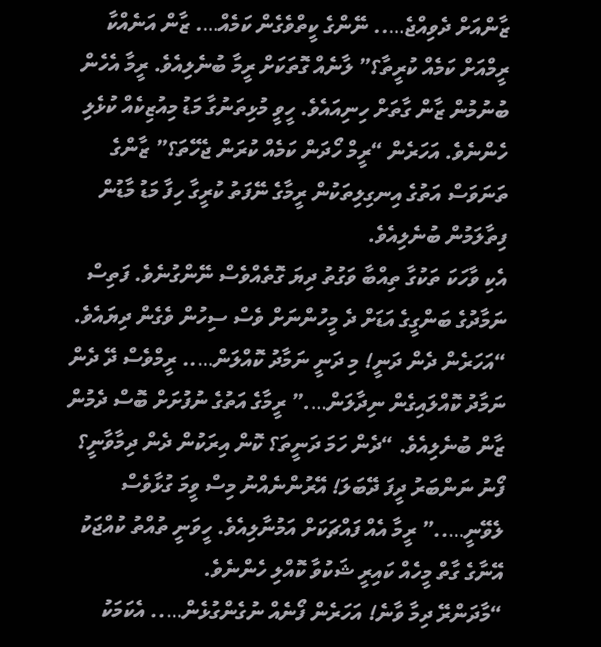ޒާންއަށް ދެވިއްޖެ….. ނޭންގެ ކީތްވެގެން ކަމެއް…. ޒާން އަނެއްކާ ރީމްއަށް ކަމެއް ކުރީތާ؟” ލާނެއް ގޮތަކަށް ރީމާ ބުނެލިއެވެ. ރީމާ އެހެން ބުނުމުން ޒާން ގާތަށް ހިނިއައެވެ. ހީވީ މުޅިތަނުގާ މަޑު މިއުޒިކެއް ކުޅެލި ހެންނެވެ. އަހަރެން “ރީމް ހޯދަން ކަމެއް ކުރަން ޖެހޭތަ؟” ޒާންގެ ތަނަވަސް އަތުގެ އިނގިލިތަކުން ރީމާގެ ނޭފަތު ކުރީގާ ހިފާ މަޑު މާޑުން ފިތާލަމުން ބުނެލިއެވެ.
އެކި ވާހަކަ ތަކުގާ ތިއްބާ ވަގުތު ދިޔަ ގޮތެއްވެސް ނޭންގުނެވެ. ފަތިސް ނަމާދުގެ ބަންގީގެ އަޑަށް ދެ މީހުންނަށް ވެސް ސިހުން ވެގެން ދިޔައެވެ. “އަހަރެން ދެން ދަނީ! މި ދަނީ ނަމާދު ކޮއްލަން….. ރީމްވެސް ދޭ ދެން ނަމާދު ކޮއްލައިގެން ނިދާލަން….” ރީމާގެ އަތުގެ ނުފުށަށް ބޮސް ދެމުން ޒާން ބުނެލިއެވެ. “ދެން ހަމަ ދަނީތަ؟ ކޮން އިރަކުން ދެން ދިމާވާނީ؟ ފޯނު ނަންބަރު ދީފަ ދޭބަލަ! އޭރުންނެއްނު މިސް ވީމަ ގުޅާވެސް ލެވޭނީ…..” ރީމާ އެއް ފައްޗަކަށް އަމުނާލިއެވެ. ހީވަނީ ތުއްތު ކުއްޖަކު އޭނާގެ ގާތް މީހެއް ކައިރީ ޝަކުވާ ކޮއްލި ހެންނެވެ.
“މާދަންރޭ ދިމާ ވާނެ! އަހަރެން ފޯނެއް ނުގެންގުޅެން….. އެކަމަކު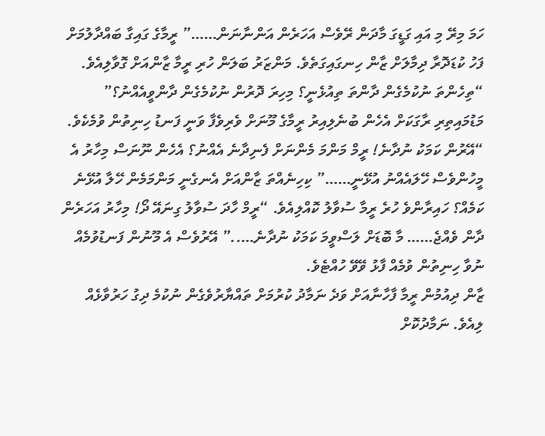ހަމަ މިރޭ މި އައި ގަޑީގަ މާދަން ރޭވެސް އަހަރެން އަންނާނަން……” ރީމާގެ ގައިގާ ބައްދާލުމަށް ފަހު ކުޑަދޮރާ ދިމާލަށް ޒާން ހިނގައިގަތެވެ. މަންޒަރު ބަލަން ހުރި ރީމާ ޒާންއަށް ގޮވާލިއެވެ. “ތިހެންތަ ނުކުމެގެން ދާންތަ ތިއުޅެނީ؟ މިހިރަ ދޮރުން ނުކުމެގެން ދާންވީއެއްނު؟” މަޑުމައިތިރި ރާގަކަށް އެހެން ބުނެލިއިރު ރީމާގެ މޫނަށް ވެރިވެފާ ވަނީ ފަނޑު ހިނިތުން ވުމެކެވެ.
“އޭރުން ކަމަކު ނުދާނެ! ރީމް މަންމަ މެންނަށް ފެނިދާނެ އެއްނު؟ އެހެން ނޫނަސް މިހާރު އެ މީހުންވެސް ހޭލައެއްނު އުޅޭނީ……” ކިހިނެއްތަ ޒާންއަށް އެނގެނީ މަންމަމެން ހޭލާ އުޅޭނެ ކަމެއް؟ ހައިރާންވެ ހުރެ ރީމާ ސުވާލު ކޮއްލިއެވެ. “ރީމް ހާދަ ސުވާލު ގިނައޭ ދޯ! މިހާރު އަހަރެން ދާން ވެއްޖެ…… މާ ބޮޑަށް ލަސްވީމަ ކަމަކު ނުދާނެ…..” އޭރުވެސް އެ މޫނުން ފަނޑުވުމެއް ނުވާ ހިނިތުން ވުމެއް ފާޅު ވޭވޭ ހުއްޓެވެ.
ޒާން ދިއުމުން ރީމާ ފާހާނާއަށް ވަދެ ނަމާދު ކުރުމަށް ތައްޔާރުވެގެން ނުކުމެ ދިގު ހަރުވާޅެއް ލިއެވެ. ނަމާދުކޮށް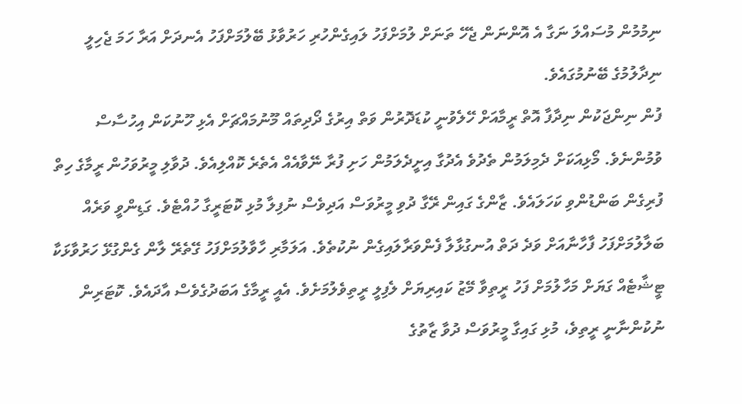ނިމުމުން މުސައްލަ ނަގާ އެ އޮންނަން ޖެހޭ ތަނަށް ލުމަށްފަހު ލައިގެންހުރި ހަރުވާޅު ބޭލުމަށްފަހު އެނދަށް އަރާ ހަމަ ޖެހިލީ ނިދާލުމުގެ ބޭނުމުގައެވެ.
ފުން ނިންޖަކުން ނިދާފާ އޮތް ރީމާއަށް ހޭލެވުނީ ކުޑަދޮރުން ވަތް އިރުގެ ދޯދިތައް މޫނުމައްޗަށް އެޅި ހޫނުކަން އިހުސާސް ވުމުންނެވެ. މޯޅިއަކަށް ދެމިލަމުން ތެދުވެ އެދުގާ އިށީދެލަމުން ހަށި ފުރާ ނޭވާއެއް އެތެރެ ކޮއްލިއެވެ. ދުވާލި މީރުވަހުން ރީމާގެ ހިތް ފުރިގެން ބަންޑުންވި ކަހަލައެވެ. ޒާންގެ ގައިން ރޭގާ ދުވި މީރުވަސް އަދިވެސް ނުފިލާ މުޅި ކޮޓަރީގާ ހުއްޓެވެ. ގަޑިންވީ ވަރެއް ބަލާލުމަށްފަހު ފާހާނާއަށް ވަދެ ދަތް އުނގުޅާލާ ފެންވަރާލައިގެން ނުކުތެވެ. އަލަމާރި ހާވާލުމަށްފަހު ގޭތެރޭ ލާން ގެންގުޅޭ ހަރުވާޅަކާ ޓީޝާޓެއް ގަޔަށް މަހާލުމަށް ފަހު ރީތިވާ މޭޒު ކައިރިޔަށް ލެފިލީ ރީތިވެލުމަށެވެ. އެއީ ރީމާގެ އަބަދުގެވެސް އާދައެވެ. ކޮޓަރިން ނުކުންނާނީ ރީތިވެ، މުޅި ގައިގާ މީރުވަސް ދުވާ ޒާތުގެ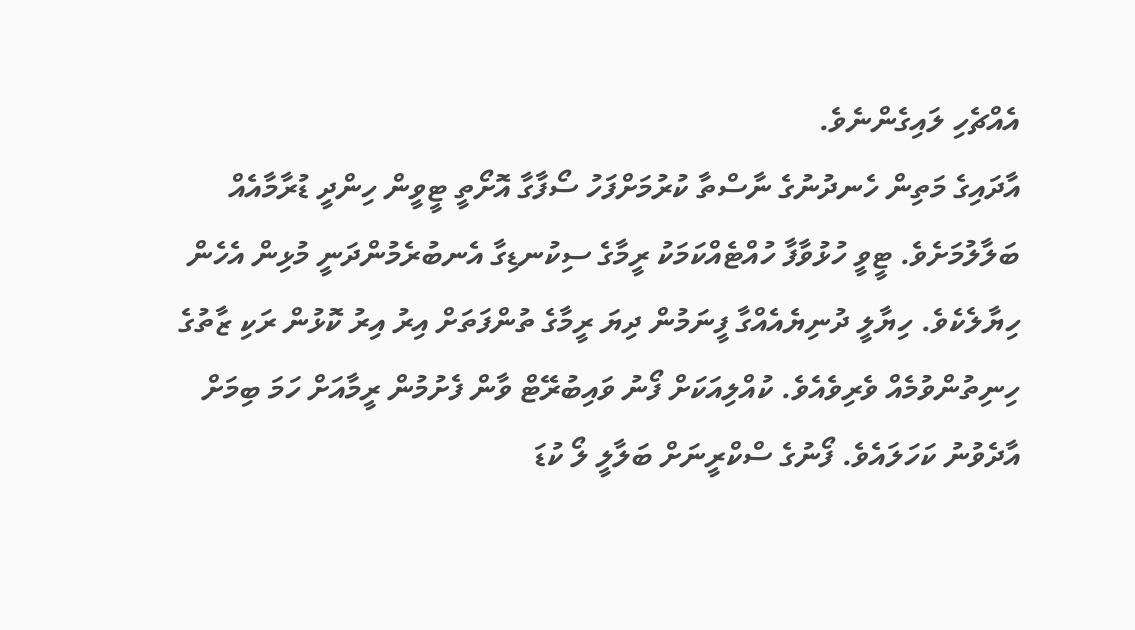އެއްޗެހި ލައިގެންނެވެ.
އާދައިގެ މަތިން ހެނދުނުގެ ނާސްތާ ކުރުމަށްފަހު ސޯފާގާ އޮށޯތީ ޓީވީން ހިންދީ ޑުރާމާއެއް ބަލާލުމަށެވެ. ޓީވީ ހުޅުވާފާ ހުއްޓެއްކަމަކު ރީމާގެ ސިކުނޑިގާ އެނބުރެމުންދަނީ މުޅިން އެހެން ހިޔާލެކެވެ. ހިޔާލީ ދުނިޔެއެއްގާ ފީނަމުން ދިޔަ ރީމާގެ ތުންފަތަށް އިރު އިރު ކޮޅުން ރަކި ޒާތުގެ ހިނިތުންވުމެއް ވެރިވެއެވެ. ކުއްލިއަކަށް ފޯނު ވައިބުރޭޓް ވާން ފެށުމުން ރީމާއަށް ހަމަ ބިމަށް އާދެވުނު ކަހަލައެވެ. ފޯނުގެ ސްކްރީނަށް ބަލާލީ ލޯ ކުޑަ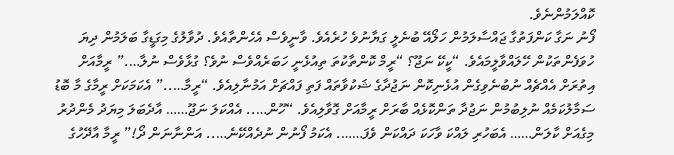ކޮއްލަމުންނެވެ.
ފޯނު ނަގާ ކަންފަތުގާ ޖައްސާލަމުން ހަލޯއޭ ބުނެލީ ގަޔާނުވެ ހުރެއެވެ. ވާނީވެސް އެހެންތާއެވެ. ދުވާލުގެ މިގަޑީގާ ބަލަމުން ދިޔަ ހުވަފެންތަކުން ހޭލައްވާލީމައެވެ. “ކީކޭ ނަޖޫ؟ “ރީމް ކޮންތާކުތަ ތިއުޅެނީ ހަބަރެއްވެސް ނުވެ؟ ގުޅާވެސް ނުލާ….” ރީމާއަށް އިތުރަށް އެއްޗެއް ނުބުނެވިގެން އުޅެނިކޮން ނަޖުދާގެ ޝަކުވާތައް ފަތި ފައްޗަށް އަމުނާލިއެވެ. “ރީމާ…..” އެކަމަކަށް ރީމާގެ މާ ބޮޑު ސަމާލުކަމެއް ނުލިބުމުން ނަޖުދާ ތަންކޮޅެއް ބާރަށް ރީމާއަށް ގޮވާލިއެވެ. “ހޫން….. އެއްކަލަ ނަޖޫ…… އާދެބަލަ މިޔަދު މެންދުރު މިގެއަށް ކާލަން…… އެބަހުރި ލައްކަ ވާހަކަ ދައްކަން ވެފަ……. އެކަމު ފޯނުން ނުދެއްކޭނެ….. އަންނާނަން ދޯ!” ރީމާ އާދޭހުގެ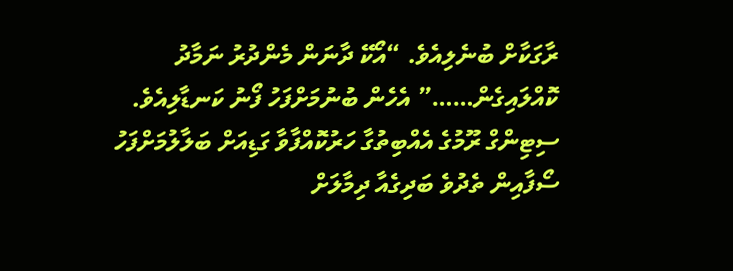ރާގަކާށް ބުނެލިއެވެ. “އޯކޭ ދާނަން މެންދުރު ނަމާދު ކޮއްލައިގެން……” އެހެން ބުނުމަށްފަހު ފޯނު ކަނޑާލިއެވެ.
ސިޓިންގް ރޫމުގެ އެއްބިތުގާ ހަރުކޮއްފާވާ ގަޑިއަށް ބަލާލުމަށްފަހު ސޯފާއިން ތެދުވެ ބަދިގެއާ ދިމާލަށް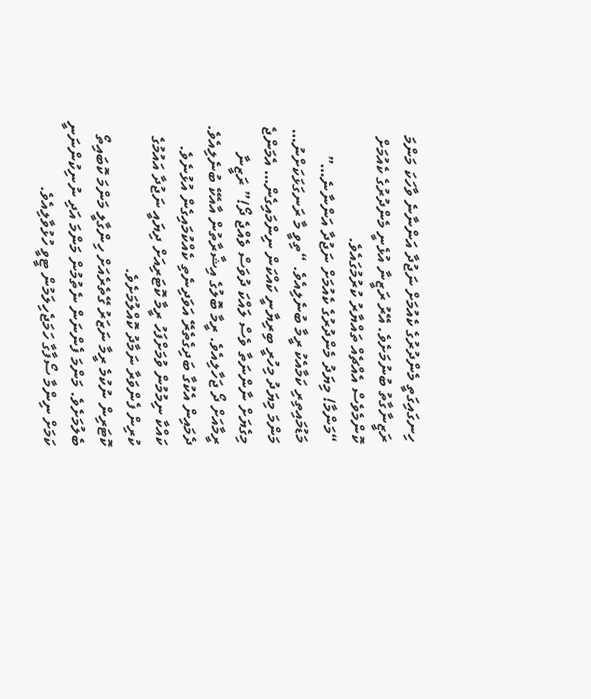ހިނގައިގަތީ މެންދުރުގެ ކެއުމަށް ނަޖުދާ އަންނާނެ ވާހަކަ މަންމަ ރަޒީނާގާތު ބުނުމަށެވެ. އޭރު ރަޒީނާ އުޅެނީ މެންދުރުގެ ކެއުމަށް ކޮންމެވެސް އެއްޗެއް ތައްޔާރު ކުރުމުގައެވެ.
“މަންމާ! މިޔަދު މެންދުރުގެ ކެއުމަށް ނަޖުދާ އަންނާނެ…” މަޑުމައިތިރި ކަމާއެކު ރީމާ ބުނެލިއެވެ. “ތިވީ މާ ރަނގަޅަކަށްނު… މަންމަ މިޔަދު މިހުރީ ބިރިޔާނީ ކައްކަން ނިންމައިގެން… އެމަންޖެ މިގެޔަށް ނާންނަތާ ވެސް ލައްކަ ދުވަސް ވެއްޖެ ދޯ!” ރަޒީނާ ރީމާއަށް ދޯ ޖަހާލިއެވެ. ރީމާ ބޮލުގެ އިޝާރާތުން އާއެކޭ ބުނެލިއެވެ. ދެމައިން އެކުގާ ބަދިގެތެރޭ އަވަދިނެތި ކެއްކުމައިގެން އުޅުނެވެ. ކައްކާ ނިމުމުން ވުމަށްފަހު ރީމާ ކޮޓަރިއަށް ދިޔައީ ނަޖުދާ އައުމުގެ ކުރިން ފެންވަރާ ނަމާދު ކޮއްލުމަށެވެ.
ކޮޓަރިން ނުކުމެ ރީމާ ނަޒަރު ގޭތެރެއަށް ހިންގާލީ މަންމަ ކޮބައިތޯ ބެލުމަށެވެ. މަންމަ ފެންނަން ނެތުމުން މަންމަ އަދި ނުނިކުންނަނީ ކަމަށް ނިންމާ ސޯފާގާ ހަމަޖެހިލަމުން ޓީވީ ހުޅުވާލިއެވެ.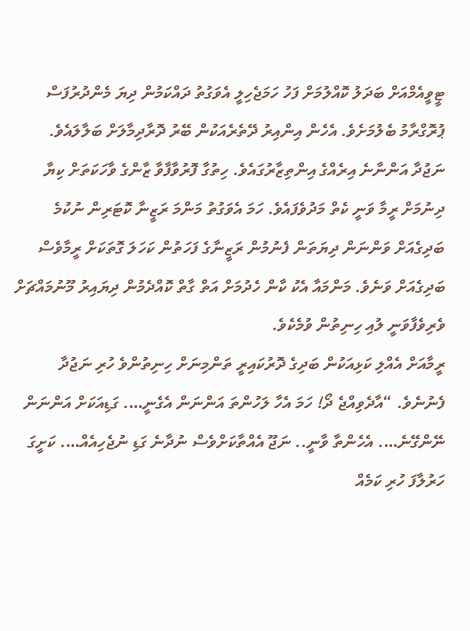ޓީވީއެމްއަށް ބަދަލު ކޮއްލުމަށް ފަހު ހަމަޖެހިލީ އެވަގުތު ދައްކަމުން ދިޔަ މެންދުރުފަސް ޕުރޮގްރާމު ބެލުމަށެވެ. އެހެން އިންއިރު ދޭތެރެއަކުން ބޭރު ދޮރާދިމާލަށް ބަލާލައެވެ. ނަޖުދާ އަންނާނެ އިރެއްގެ އިންތިޒާރުގައެވެ. ހިތުގާ ފޮރުވާފާވާ ޒާންގެ ވާހަކަތަށް ކިޔާ ދިނުމަށް ރީމާ ވަނީ ކެތް މަދުވެފައެވެ. ހަމަ އެވަގުތު މަންމަ ރަޒީނާ ކޮޓަރިން ނުކުމެ ބަދިގެއަށް ވަންނަން ދިޔަތަން ފެނުމުން ރަޒީނާގެ ފަހަތުން ކަހަލަ ގޮތަކަށް ރީމާވެސް ބަދިގެއަށް ވަނެވެ. މަންމައާ އެކު ކާން ހެދުމަށް އަތް ގާތް ކޮއްދެމުން ދިޔައިރު މޫނުމައްޗަށް ވެރިވެފާވަނީ ލުއި ހިނިތުން ވުމެކެވެ.
ރީމާއަށް އެއްލި ކަޅިއަކުން ބަދިގެ ދޮރުކައިރީ ތަންމިނަށް ހިނިތުންވެ ހުރި ނަޖުދާ ފެނުނެވެ. “އާދެވިއްޖެ ދޯ! ހަމަ އެހާ ލަހުންތަ އަންނަން އެގެނީ…. ގަޑިއަކަށް އަންނަން ނޭންގޭނެ…. އެހެންތާ ވާނީ.. ނަޖޫ އެއްތާކަށްވެސް ނުދާނެ ގަޑި ނުޖެހިއެއް…. ކަށީގަ ހަރުލާފަ ހުރި ކަމެއް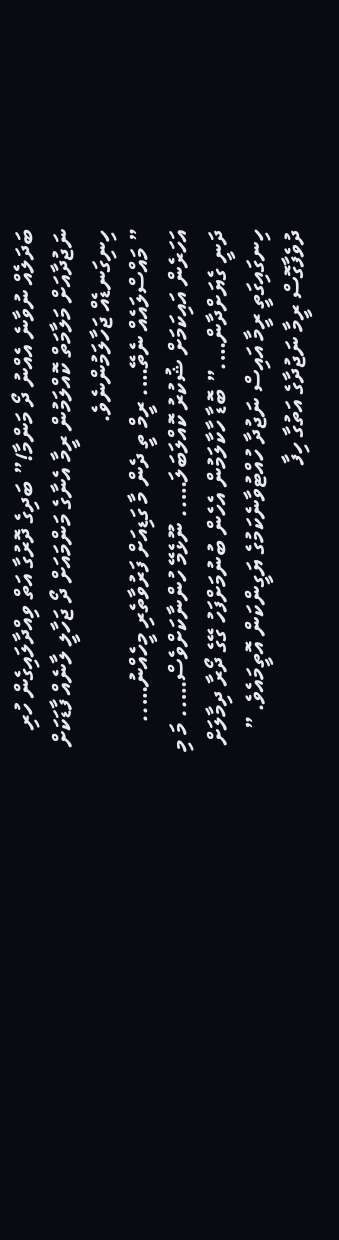ބަދަލެއް ނުވާނެ އެއްނު ދޯ މަންމާ!” ބަދިގެ ދޮރުގާ އަތް ވިއްދާލައިގެން ހުރި ނަޖުދާއަށް މަލާމަތް ކޮއްލަމުން ރީމާ އެނާގެ މަންމައަށް ދޯ ޖަހާލީ ލާނެއް ފާޑަކަށް ހިނިގަނޑެއް ޖަހާލަމުންނެވެ.
” މައްސްލައެއް ނެތޭ…. ރީމް ތީ ދެން މާ ގަޑިއަށް ފަރުވާތެރި މީހެއްނު….. އަހަރެން އައިކަމަށް ޝުކުރު ކޮއްލަބަލަ….. ނޫޅެމޭ ހުންނާކަށްވެސް….. މަ މި ދަނީ ގެޔަށްދާން….” ބޮޑާ ހާކާލަމުން އެހެން ބުނުމަށްފަހު ގޭގެ ދޯރާ ދިމާލަށް ހިނގައިގަތީ ރީމާ އައިސް ނަޖުދާ ހުއްޓުވާނެކަމުގެ ޔަގީންކަން އޮތީމައެވެ. ”
ދުވެފާގޮސް ރީމާ ނަޖުދާގެ އަތުގާ ހިފާ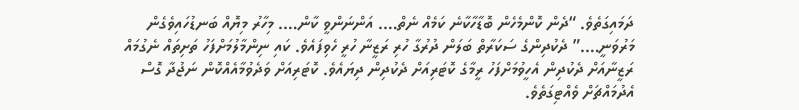ދަމައިގަތެވެ. “ދެން ކޮންމެހެން ބޮޑާހާކާނެ ކަމެއް ނެތް…. އަންނަންވީ ކާން…. މިހާރު މިޔޮއް ބަނޑުހައިވެގެން މަރުވަނީ….” ދެކުދިންގެ ސަކަރާތް ބަލަން ދުރުގާ ހުރި ރަޒީނާ ހުރީ ހެވިފައެވެ. ކައި ނިންމާލުމަށްފަހު ތަށިތައް ނެގުމައް ރަޒީނާއަށް ދެކުދިން އެހީވުމަށްފަހު ރީމާގެ ކޮޓަރިއަށް ދެކުދިން ދިޔައެވެ. ކޮޓަރިއަށް ވަދެވުމާއެއްކޮން ނަޖުދާ ގޮސް އެދުމައްޗަށް ވެއްޓިގަތެވެ.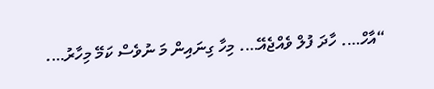“އާހް…. ހާދަ ފުލް ވެއްޖެއޭ…. މިހާ ގިނައިން މަ ނުވެސް ކަމޭ މިހާރު….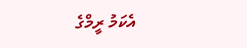އެކަމު ރީމްގެ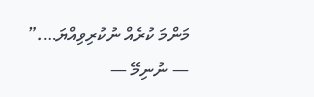މަންމަ ކުރެއް ނުކުރިވިއްޔަ….”
— ނުނިމޭ —